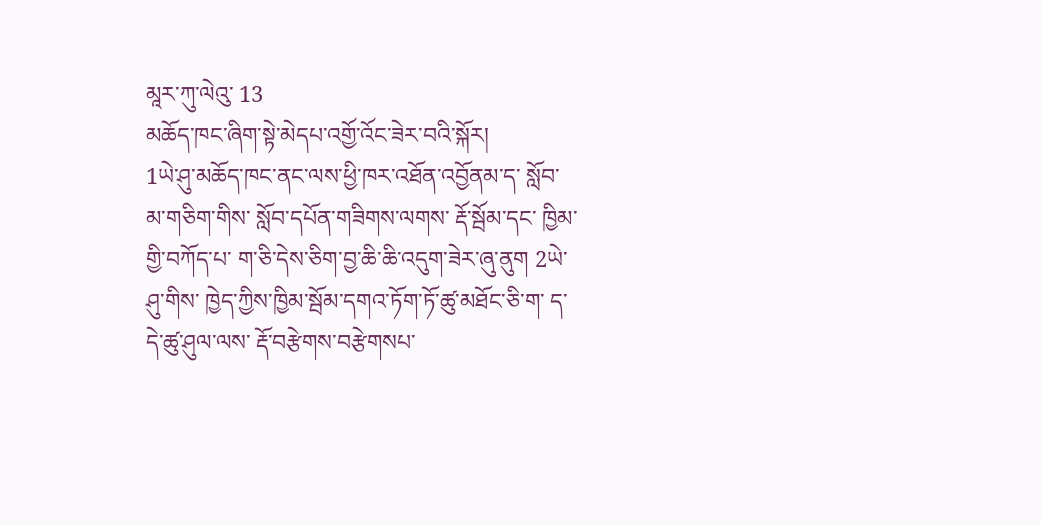མཱར་ཀུ་ལེའུ་ 13
མཆོད་ཁང་ཞིག་སྟེ་མེདཔ་འགྱོ་འོང་ཟེར་བའི་སྐོར།
1ཡེ་ཤུ་མཆོད་ཁང་ནང་ལས་ཕྱི་ཁར་འཐོན་འབྱོནམ་ད་ སློབ་མ་གཅིག་གིས་ སློབ་དཔོན་གཟིགས་ལགས་ རྡོ་སྦོམ་དང་ ཁྱིམ་གྱི་བཀོད་པ་ ག་ཅི་དེས་ཅིག་བྱ་ཆི་ཆི་འདུག་ཟེར་ཞུ་ནུག 2ཡེ་ཤུ་གིས་ ཁྱེད་ཀྱིས་ཁྱིམ་སྦོམ་དགའ་ཏོག་ཏོ་ཚུ་མཐོང་ཅི་ག་ ད་དེ་ཚུ་ཤུལ་ལས་ རྡོ་བརྩེགས་བརྩེགསཔ་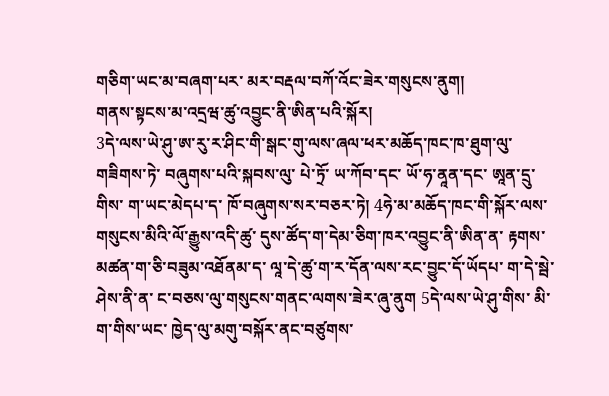གཅིག་ཡང་མ་བཞག་པར་ མར་བརྡལ་བཀོ་འོང་ཟེར་གསུངས་ནུག།
གནས་སྟངས་མ་འདྲཝ་ཚུ་འབྱུང་ནི་ཨིན་པའི་སྐོར།
3དེ་ལས་ཡེ་ཤུ་ཨ་རུ་ར་ཤིང་གི་སྒང་གུ་ལས་ཞལ་ཕར་མཆོད་ཁང་ཁ་ཐུག་ལུ་གཟིགས་ཏེ་ བཞུགས་པའི་སྐབས་ལུ་ པེ་ཏྲོ་ ཡ་ཀོབ་དང་ ཡོ་ཧ་ནཱན་དང་ ཨཱན་དྲུ་གིས་ ག་ཡང་མེདཔ་ད་ ཁོ་བཞུགས་སར་བཅར་ཏེ། 4ཧེ་མ་མཆོད་ཁང་གི་སྐོར་ལས་གསུངས་མིའི་ལོ་རྒྱུས་འདི་ཚུ་ དུས་ཚོད་ག་དེམ་ཅིག་ཁར་འབྱུང་ནི་ཨིན་ན་ རྟགས་མཚན་ག་ཅི་བཟུམ་འཐོནམ་ད་ ལཱ་དེ་ཚུ་ག་ར་དོན་ལས་རང་བྱུང་དོ་ཡོདཔ་ ག་དེ་སྦེ་ཤེས་ནི་ན་ ང་བཅས་ལུ་གསུངས་གནང་ལགས་ཟེར་ཞུ་ནུག 5དེ་ལས་ཡེ་ཤུ་གིས་ མི་ག་གིས་ཡང་ ཁྱེད་ལུ་མགུ་བསྐོར་ནང་བཙུགས་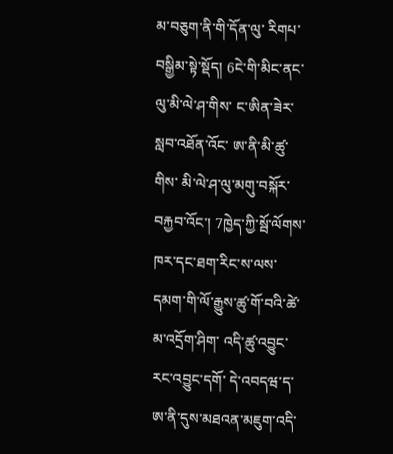མ་བཅུག་ནི་གི་དོན་ལུ་ རིགཔ་བསྒྱིམ་སྟེ་སྡོད། 6ངེ་གི་མིང་ནང་ལུ་མི་ལེ་ཤ་གིས་ ང་ཨིན་ཟེར་སླབ་འཐོན་འོང་ ཨ་ནི་མི་ཚུ་གིས་ མི་ལེ་ཤ་ལུ་མགུ་བསྐོར་བརྐྱབ་འོང་། 7ཁྱེད་ཀྱི་སྦོ་ལོགས་ཁར་དང་ཐག་རིང་ས་ལས་ དམག་གི་ལོ་རྒྱུས་ཚུ་གོ་བའི་ཚེ་མ་འདྲོག་ཤིག་ འདི་ཚུ་འབྱུང་རང་འབྱུང་དགོ་ དེ་འབདཝ་ད་ ཨ་ནི་དུས་མཐའན་མཇུག་འདི་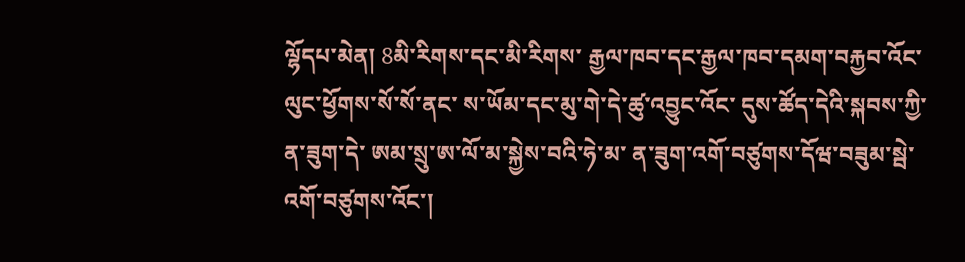ལྷོདཔ་མེན། 8མི་རིགས་དང་མི་རིགས་ རྒྱལ་ཁབ་དང་རྒྱལ་ཁབ་དམག་བརྐྱབ་འོང་ ལུང་ཕྱོགས་སོ་སོ་ནང་ ས་ཡོམ་དང་མུ་གེ་དེ་ཚུ་འབྱུང་འོང་ དུས་ཚོད་དེའི་སྐབས་ཀྱི་ན་ཟུག་དེ་ ཨམ་སྲུ་ཨ་ལོ་མ་སྐྱེས་བའི་ཧེ་མ་ ན་ཟུག་འགོ་བཙུགས་དོཝ་བཟུམ་སྦེ་ འགོ་བཙུགས་འོང་།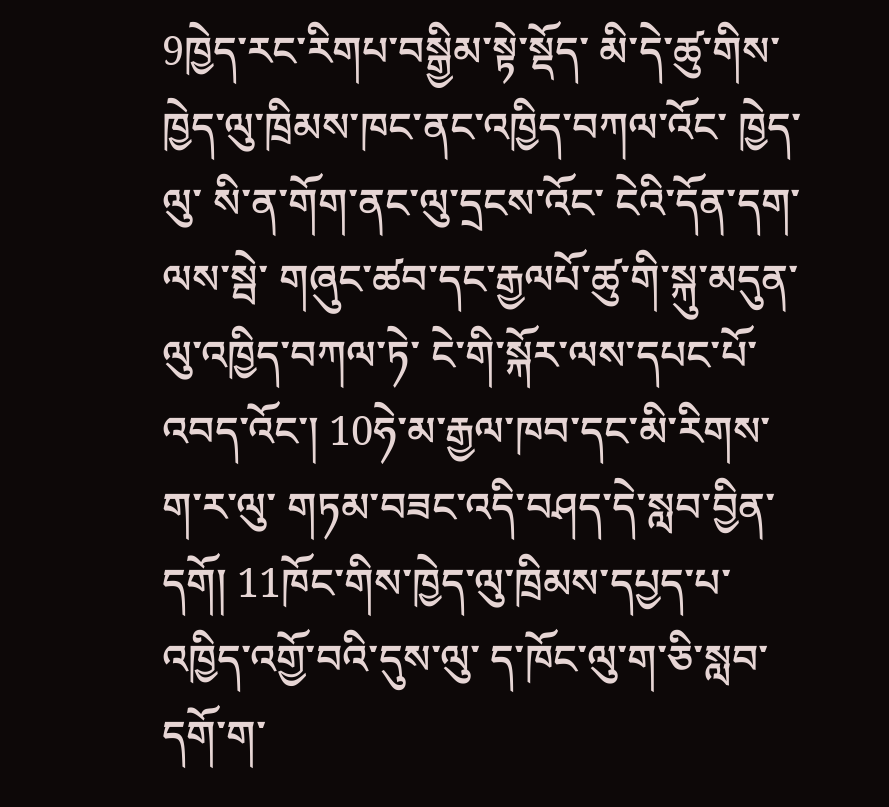9ཁྱེད་རང་རིགཔ་བསྒྱིམ་སྟེ་སྡོད་ མི་དེ་ཚུ་གིས་ཁྱེད་ལུ་ཁྲིམས་ཁང་ནང་འཁྱིད་བཀལ་འོང་ ཁྱེད་ལུ་ སི་ན་གོག་ནང་ལུ་དྲངས་འོང་ ངེའི་དོན་དག་ལས་སྦེ་ གཞུང་ཚབ་དང་རྒྱལཔོ་ཚུ་གི་སྐུ་མདུན་ལུ་འཁྱིད་བཀལ་ཏེ་ ངེ་གི་སྐོར་ལས་དཔང་པོ་འབད་འོང་། 10ཧེ་མ་རྒྱལ་ཁབ་དང་མི་རིགས་ག་ར་ལུ་ གཏམ་བཟང་འདི་བཤད་དེ་སླབ་བྱིན་དགོ། 11ཁོང་གིས་ཁྱེད་ལུ་ཁྲིམས་དཔྱད་པ་འཁྱིད་འགྱོ་བའི་དུས་ལུ་ ད་ཁོང་ལུ་ག་ཅི་སླབ་དགོ་ག་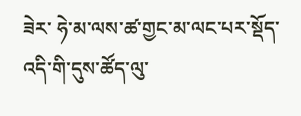ཟེར་ ཧེ་མ་ལས་ཚ་གྱང་མ་ལང་པར་སྡོད་ འདི་གི་དུས་ཚོད་ལུ་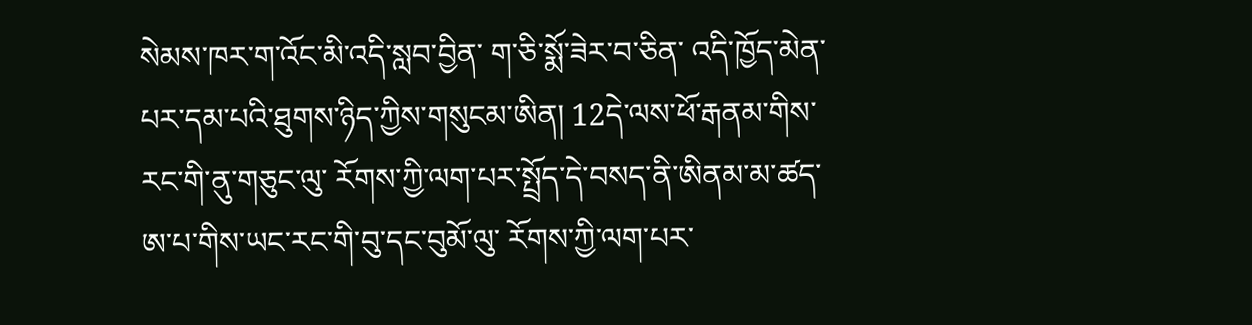སེམས་ཁར་ག་འོང་མི་འདི་སླབ་བྱིན་ ག་ཅི་སྨོ་ཟེར་བ་ཅིན་ འདི་ཁྱོད་མེན་པར་དམ་པའི་ཐུགས་ཉིད་ཀྱིས་གསུངམ་ཨིན། 12དེ་ལས་ཕོ་རྒནམ་གིས་རང་གི་ནུ་གཅུང་ལུ་ རོགས་ཀྱི་ལག་པར་སྤྲོད་དེ་བསད་ནི་ཨིནམ་མ་ཚད་ ཨ་པ་གིས་ཡང་རང་གི་བུ་དང་བུམོ་ལུ་ རོགས་ཀྱི་ལག་པར་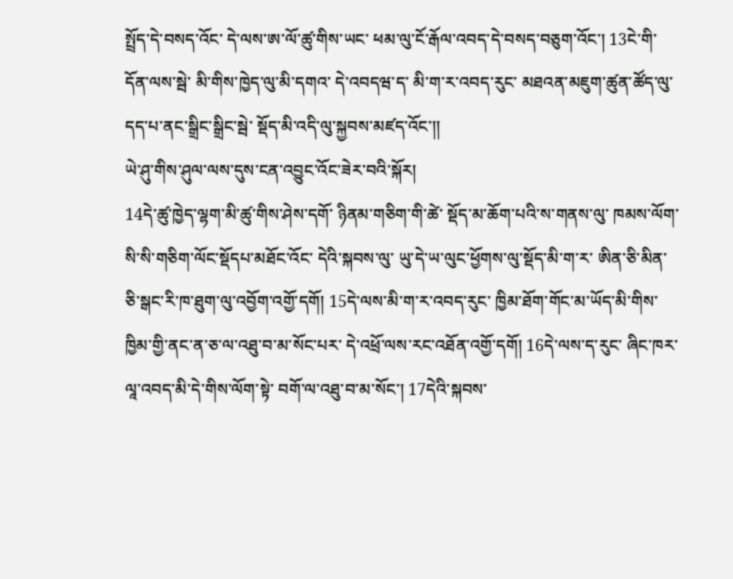སྤྲོད་དེ་བསད་འོང་ དེ་ལས་ཨ་ལོ་ཚུ་གིས་ཡང་ ཕམ་ལུ་ངོ་རྒོལ་འབད་དེ་བསད་བཅུག་འོང་། 13ངེ་གི་དོན་ལས་སྦེ་ མི་གིས་ཁྱེད་ལུ་མི་དགའ་ དེ་འབདཝ་ད་ མི་ག་ར་འབད་རུང་ མཐའན་མཇུག་ཚུན་ཚོད་ལུ་ དད་པ་ནང་སྒྲིང་སྒྲིང་སྦེ་ སྡོད་མི་འདི་ལུ་སྐྱབས་མཛད་འོང་།།
ཡེ་ཤུ་གིས་ཤུལ་ལས་དུས་ངན་འབྱུང་འོང་ཟེར་བའི་སྐོར།
14དེ་ཚུ་ཁྱེད་ལྷག་མི་ཚུ་གིས་ཤེས་དགོ་ ཉིནམ་གཅིག་གི་ཚེ་ སྡོད་མ་ཆོག་པའི་ས་གནས་ལུ་ ཁམས་ལོག་སི་སི་གཅིག་ལོང་སྡོདཔ་མཐོང་འོང་ དེའི་སྐབས་ལུ་ ཡུ་དེ་ཡ་ལུང་ཕྱོགས་ལུ་སྡོད་མི་ག་ར་ ཨིན་ཅི་མིན་ཅི་སྒང་རི་ཁ་ཐུག་ལུ་འབྱོག་འགྱོ་དགོ། 15དེ་ལས་མི་ག་ར་འབད་རུང་ ཁྱིམ་ཐོག་གོང་མ་ཡོད་མི་གིས་ ཁྱིམ་གྱི་ནང་ན་ཅ་ལ་འཐུ་བ་མ་སོང་པར་ དེ་འཕྲོ་ལས་རང་འཐོན་འགྱོ་དགོ། 16དེ་ལས་ད་རུང་ ཞིང་ཁར་ལཱ་འབད་མི་དེ་གིས་ལོག་སྟེ་ བགོ་ལ་འཐུ་བ་མ་སོང་། 17དེའི་སྐབས་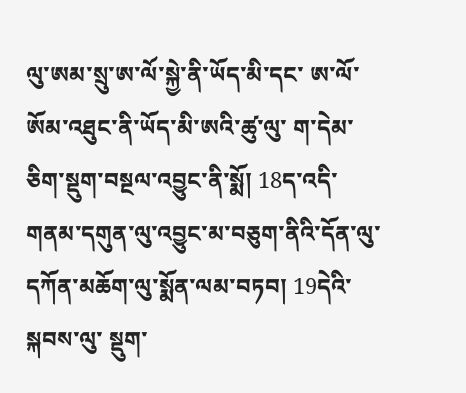ལུ་ཨམ་སྲུ་ཨ་ལོ་སྐྱེ་ནི་ཡོད་མི་དང་ ཨ་ལོ་ཨོམ་འཐུང་ནི་ཡོད་མི་ཨའི་ཚུ་ལུ་ ག་དེམ་ཅིག་སྡུག་བསྔལ་འབྱུང་ནི་སྨོ། 18ད་འདི་གནམ་དགུན་ལུ་འབྱུང་མ་བཅུག་ནིའི་དོན་ལུ་ དཀོན་མཆོག་ལུ་སྨོན་ལམ་བཏབ། 19དེའི་སྐབས་ལུ་ སྡུག་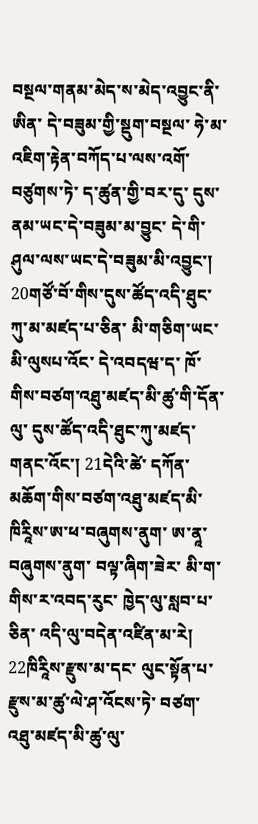བསྔལ་གནམ་མེད་ས་མེད་འབྱུང་ནི་ཨིན་ དེ་བཟུམ་གྱི་སྡུག་བསྔལ་ ཧེ་མ་འཇིག་རྟེན་བཀོད་པ་ལས་འགོ་བཙུགས་ཏེ་ ད་ཚུན་གྱི་བར་དུ་ དུས་ནམ་ཡང་དེ་བཟུམ་མ་བྱུང་ དེ་གི་ཤུལ་ལས་ཡང་དེ་བཟུམ་མི་འབྱུང་། 20གཙོ་བོ་གིས་དུས་ཚོད་འདི་ཐུང་ཀུ་མ་མཛད་པ་ཅིན་ མི་གཅིག་ཡང་མི་ལུསཔ་འོང་ དེ་འབདཝ་ད་ ཁོ་གིས་བཙག་འཐུ་མཛད་མི་ཚུ་གི་དོན་ལུ་ དུས་ཚོད་འདི་ཐུང་ཀུ་མཛད་གནང་འོང་། 21དེའི་ཚེ་ དཀོན་མཆོག་གིས་བཙག་འཐུ་མཛད་མི་ཁིརཱིས་ཨ་ཕ་བཞུགས་ནུག་ ཨ་ནཱ་བཞུགས་ནུག་ བལྟ་ཞིག་ཟེར་ མི་ག་གིས་ར་འབད་རུང་ ཁྱེད་ལུ་སླབ་པ་ཅིན་ འདི་ལུ་བདེན་འཛིན་མ་རེ། 22ཁིརཱིས་རྫུས་མ་དང་ ལུང་སྟོན་པ་རྫུས་མ་ཚུ་ལེ་ཤ་འོངས་ཏེ་ བཙག་འཐུ་མཛད་མི་ཚུ་ལུ་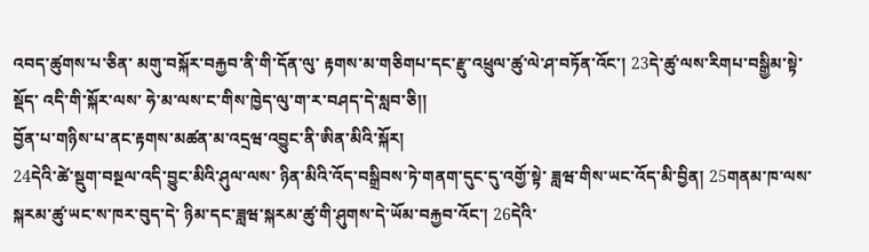འབད་ཚུགས་པ་ཅིན་ མགུ་བསྐོར་བརྐྱབ་ནི་གི་དོན་ལུ་ རྟགས་མ་གཅིགཔ་དང་རྫུ་འཕྲུལ་ཚུ་ལེ་ཤ་བཏོན་འོང་། 23དེ་ཚུ་ལས་རིགཔ་བསྒྱིམ་སྟེ་སྡོད་ འདི་གི་སྐོར་ལས་ ཧེ་མ་ལས་ང་གིས་ཁྱེད་ལུ་ག་ར་བཤད་དེ་སླབ་ཅི།།
བྱོན་པ་གཉིས་པ་ནང་རྟགས་མཚན་མ་འདྲཝ་འབྱུང་ནི་ཨིན་མིའི་སྐོར།
24དེའི་ཚེ་སྡུག་བསྔལ་འདི་བྱུང་མིའི་ཤུལ་ལས་ ཉིན་མིའི་འོད་བསྒྲིབས་ཏེ་གནག་དུང་དུ་འགྱོ་སྟེ་ ཟླཝ་གིས་ཡང་འོད་མི་བྱིན། 25གནམ་ཁ་ལས་སྐརམ་ཚུ་ཡང་ས་ཁར་བུད་དེ་ ཉིམ་དང་ཟླཝ་སྐརམ་ཚུ་གི་ཤུགས་དེ་ཡོམ་བརྐྱབ་འོང་། 26དེའི་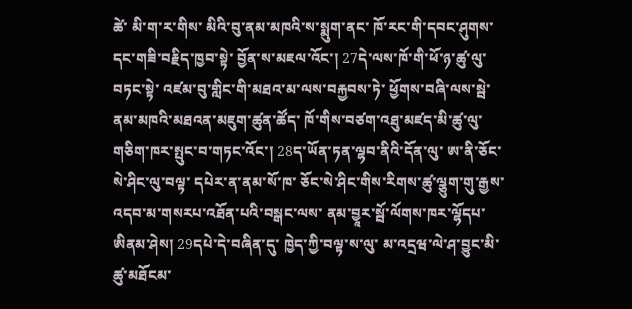ཚེ་ མི་ག་ར་གིས་ མིའི་བུ་ནམ་མཁའི་ས་སྨུག་ནང་ ཁོ་རང་གི་དབང་ཤུགས་དང་གཟི་བརྗིད་ཁྱབ་སྟེ་ བྱོན་ས་མཇལ་འོང་། 27དེ་ལས་ཁོ་གི་ཕོ་ཉ་ཚུ་ལུ་བཏང་སྟེ་ འཛམ་བུ་གླིང་གི་མཐའ་མ་ལས་བརྐྱབས་ཏེ་ ཕྱོགས་བཞི་ལས་སྦེ་ ནམ་མཁའི་མཐའན་མཇུག་ཚུན་ཚོད་ ཁོ་གིས་བཙག་འཐུ་མཛད་མི་ཚུ་ལུ་ གཅིག་ཁར་སྤུང་བ་གཏང་འོང་། 28ད་ཡོན་ཏན་ལྷབ་ནིའི་དོན་ལུ་ ཨ་ནི་ཅོང་སེ་ཤིང་ལུ་བལྟ་ དཔེར་ན་ནམ་སོ་ཁ་ ཅོང་སེ་ཤིང་གིས་རིགས་ཚུ་ལྕུག་གུ་རྒྱས་ འདབ་མ་གསརཔ་འཐོན་པའི་བསྒང་ལས་ ནམ་བྱཱར་སྦོ་ལོགས་ཁར་ལྷོདཔ་ཨིནམ་ཤེས། 29དཔེ་དེ་བཞིན་དུ་ ཁྱེད་ཀྱི་བལྟ་ས་ལུ་ མ་འདྲཝ་ལེ་ཤ་བྱུང་མི་ཚུ་མཐོངམ་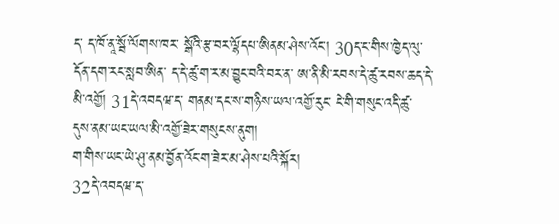ད་ ད་ཁོ་ནཱ་སྦོ་ལོགས་ཁར་ སྒོའི་རྩ་བར་ལྷོདཔ་ཨིནམ་ཤེས་འོང་། 30ད་ང་གིས་ཁྱེད་ལུ་དོན་དག་རང་སླབ་ཨིན་ ད་དེ་ཚུ་ག་ར་མ་བྱུང་བའི་བར་ན་ ཨ་ནི་མི་རབས་དེ་ཚུ་རབས་ཆད་དེ་མི་འགྱོ། 31དེ་འབདཝ་ད་ གནམ་དང་ས་གཉིས་ཡལ་འགྱོ་རུང་ ངེ་གི་གསུང་འདི་ཚུ་ དུས་ནམ་ཡང་ཡལ་མི་འགྱོ་ཟེར་གསུངས་ནུག།
ག་གིས་ཡང་ཡེ་ཤུ་ནམ་བྱོན་འོང་ག་ཟེར་མ་ཤེས་པའི་སྐོར།
32དེ་འབདཝ་ད་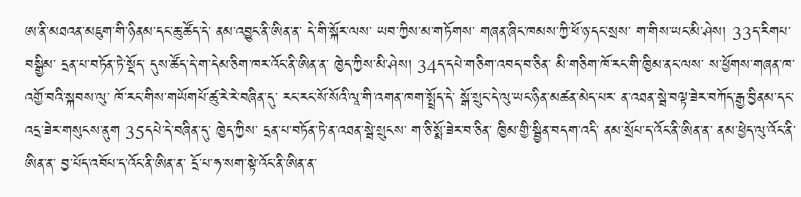ཨ་ནི་མཐའན་མཇུག་གི་ཉིནམ་དང་ཆུ་ཚོད་དེ་ ནམ་འབྱུང་ནི་ཨིན་ན་ དེ་གི་སྐོར་ལས་ ཡབ་ཀྱིས་མ་གཏོགས་ གཞན་ཞིང་ཁམས་ཀྱི་ཕོ་ཉ་དང་སྲས་ ག་གིས་ཡང་མི་ཤེས། 33ད་རིགཔ་བསྒྱིམ་ དྲན་པ་བཏོན་ཏེ་སྡོད་ དུས་ཚོད་དེ་ག་དེམ་ཅིག་ཁར་འོང་ནི་ཨིན་ན་ ཁྱེད་ཀྱིས་མི་ཤེས། 34ད་དཔེ་གཅིག་འབད་བ་ཅིན་ མི་གཅིག་ཁོ་རང་གི་ཁྱིམ་ནང་ལས་ ས་ཕྱོགས་གཞན་ཁ་འགྱོ་བའི་སྐབས་ལུ་ ཁོ་རང་གིས་གཡོགཔོ་ཚུ་རེ་རེ་བཞིན་དུ་ རང་རང་སོ་སོའི་ལཱ་གི་འགན་ཁག་སྤྲོད་དེ་ སྒོ་སྲུང་དེ་ལུ་ཡང་ཉིན་མཚན་མེད་པར་ ན་འཐན་སྦེ་བལྟ་ཟེར་བཀོད་རྒྱ་བྱིནམ་དང་འདྲ་ཟེར་གསུངས་ནུག 35དཔེ་དེ་བཞིན་དུ་ ཁྱེད་ཀྱིས་ དྲན་པ་བཏོན་ཏེ་ན་འཐན་སྦེ་སྲུངས་ ག་ཅི་སྨོ་ཟེར་བ་ཅིན་ ཁྱིམ་གྱི་སྦྱིན་བདག་འདི་ ནམ་སྲོཔ་ད་འོང་ནི་ཨིན་ན་ ནམ་ཕྱེད་ལུ་འོང་ནི་ཨིན་ན་ བྱ་པོད་འབོཔ་ད་འོང་ནི་ཨིན་ན་ དྲོ་པ་ཧ་སག་སྟེ་འོང་ནི་ཨིན་ན་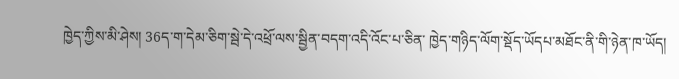ཁྱེད་ཀྱིས་མི་ཤེས། 36ད་ག་དེམ་ཅིག་སྦེ་དེ་འཕྲོ་ལས་སྦྱིན་བདག་འདི་འོང་པ་ཅིན་ ཁྱེད་གཉིད་ལོག་སྡོད་ཡོདཔ་མཐོང་ནི་གི་ཉེན་ཁ་ཡོད།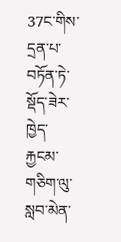37ང་གིས་དྲན་པ་བཏོན་ཏེ་སྡོད་ཟེར་ ཁྱེད་རྐྱངམ་གཅིག་ལུ་སླབ་མེན་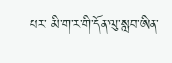པར་ མི་ག་ར་གི་དོན་ལུ་སླབ་ཨིན་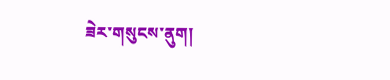ཟེར་གསུངས་ནུག།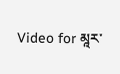Video for མཱར་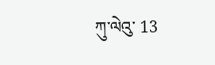ཀུ་ལེའུ་ 13